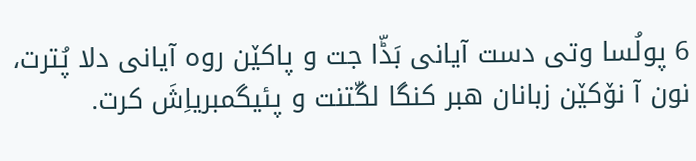6 پولُسا وتی دست آیانی بَڈّا جت و پاکێن روه آیانی دلا پُترت، نون آ نۆکێن زبانان هبر کنگا لگّتنت و پئیگمبریاِشَ کرت.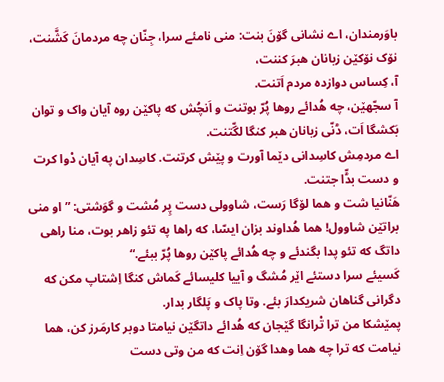باوَرمندان، اے نشانی گۆنَ بنت: منی نامئے سرا، جِنّان چه مردمانَ کَشَّنت، نۆک نۆکێن زبانان هبرَ کننت،
آ، کِساس دوازده مردم اَتنت.
آ سجّهێن، چه هُدائے روها پُرّ بوتنت و اَنچُش که پاکێن روه آیان واک و توان بَکشگا اَت، ڈنّی زبانان هبر کنگا لگّتنت.
اے مردمِش کاسِدانی دێما آورت و پێش کرتنت. کاسِدان په آیان دْوا کرت و دست بڈّا جتنت.
هَنّانیا شت و هما لۆگا رَست، شاوولی دست پِر مُشت و گوَشتی: ”او منی براتێن شاوول! هما هُداوند بزان ایسّا، که راها په تئو زاهر بوت، منا راهی داتگ که تئو پدا بگندئے و چه هُدائے پاکێن روها پُرّ ببئے.“
کَسیئے سرا دستئے اێر مُشگ و آییا کلیسائے کَماش کنگا اِشتاپ مکن که دگرانی گناهان شریکدارَ بئے. وتا پاک و پَلگار بدار.
پمێشکا من ترا تْرانگا گێجان که هُدائے داتگێن نیامتا دوبر کارمَرز کن، هما نیامت که ترا چه هما وهدا گۆن اِنت که من وتی دست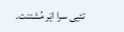تئیی سرا اێر مُشتنت.